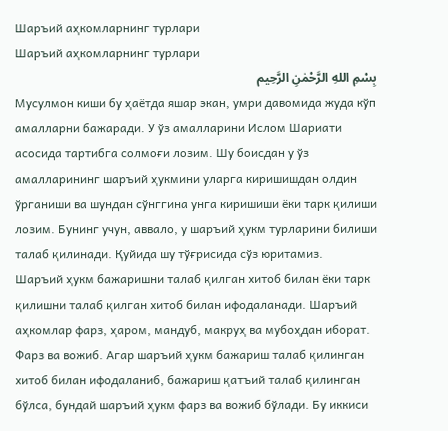Шаръий аҳкомларнинг турлари
Шаръий аҳкомларнинг турлари
بِسْمِ اللهِ الرَّحْمٰنِ الرَّحِيم
Мусулмон киши бу ҳаётда яшар экан, умри давомида жуда кўп амалларни бажаради. У ўз амалларини Ислом Шариати асосида тартибга солмоғи лозим. Шу боисдан у ўз амалларининг шаръий ҳукмини уларга киришишдан олдин ўрганиши ва шундан сўнггина унга киришиши ёки тарк қилиши лозим. Бунинг учун, аввало, у шаръий ҳукм турларини билиши талаб қилинади. Қуйида шу тўғрисида сўз юритамиз.
Шаръий ҳукм бажаришни талаб қилган хитоб билан ёки тарк қилишни талаб қилган хитоб билан ифодаланади. Шаръий аҳкомлар фарз, ҳаром, мандуб, макруҳ ва мубоҳдан иборат.
Фарз ва вожиб. Агар шаръий ҳукм бажариш талаб қилинган хитоб билан ифодаланиб, бажариш қатъий талаб қилинган бўлса, бундай шаръий ҳукм фарз ва вожиб бўлади. Бу иккиси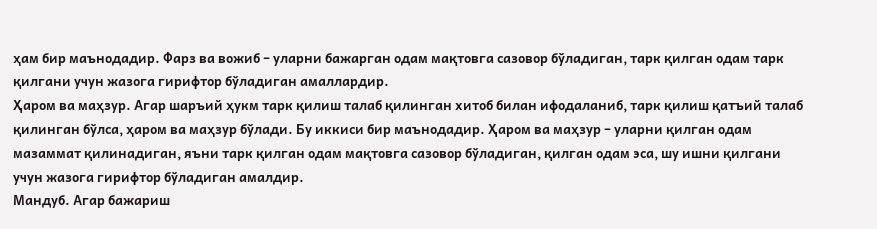ҳам бир маънодадир. Фарз ва вожиб – уларни бажарган одам мақтовга сазовор бўладиган, тарк қилган одам тарк қилгани учун жазога гирифтор бўладиган амаллардир.
Ҳаром ва маҳзур. Агар шаръий ҳукм тарк қилиш талаб қилинган хитоб билан ифодаланиб, тарк қилиш қатъий талаб қилинган бўлса, ҳаром ва маҳзур бўлади. Бу иккиси бир маънодадир. Ҳаром ва маҳзур – уларни қилган одам мазаммат қилинадиган, яъни тарк қилган одам мақтовга сазовор бўладиган, қилган одам эса, шу ишни қилгани учун жазога гирифтор бўладиган амалдир.
Мандуб. Агар бажариш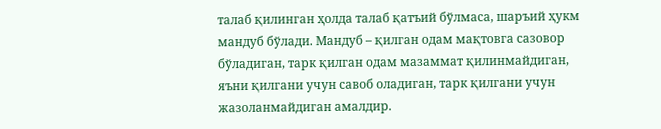талаб қилинган ҳолда талаб қатъий бўлмаса, шаръий ҳукм мандуб бўлади. Мандуб – қилган одам мақтовга сазовор бўладиган, тарк қилган одам мазаммат қилинмайдиган, яъни қилгани учун савоб оладиган, тарк қилгани учун жазоланмайдиган амалдир.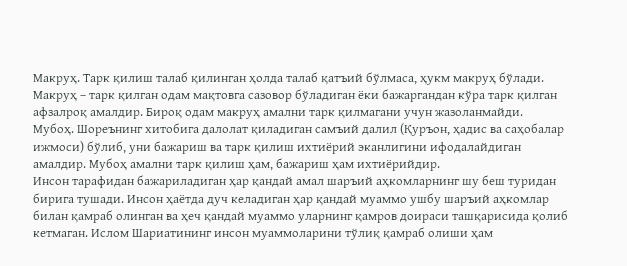Макруҳ. Тарк қилиш талаб қилинган ҳолда талаб қатъий бўлмаса, ҳукм макруҳ бўлади. Макруҳ – тарк қилган одам мақтовга сазовор бўладиган ёки бажаргандан кўра тарк қилган афзалроқ амалдир. Бироқ одам макруҳ амални тарк қилмагани учун жазоланмайди.
Мубоҳ. Шореънинг хитобига далолат қиладиган самъий далил (Қуръон, ҳадис ва саҳобалар ижмоси) бўлиб, уни бажариш ва тарк қилиш ихтиёрий эканлигини ифодалайдиган амалдир. Мубоҳ амални тарк қилиш ҳам, бажариш ҳам ихтиёрийдир.
Инсон тарафидан бажариладиган ҳар қандай амал шаръий аҳкомларнинг шу беш туридан бирига тушади. Инсон ҳаётда дуч келадиган ҳар қандай муаммо ушбу шаръий аҳкомлар билан қамраб олинган ва ҳеч қандай муаммо уларнинг қамров доираси ташқарисида қолиб кетмаган. Ислом Шариатининг инсон муаммоларини тўлиқ қамраб олиши ҳам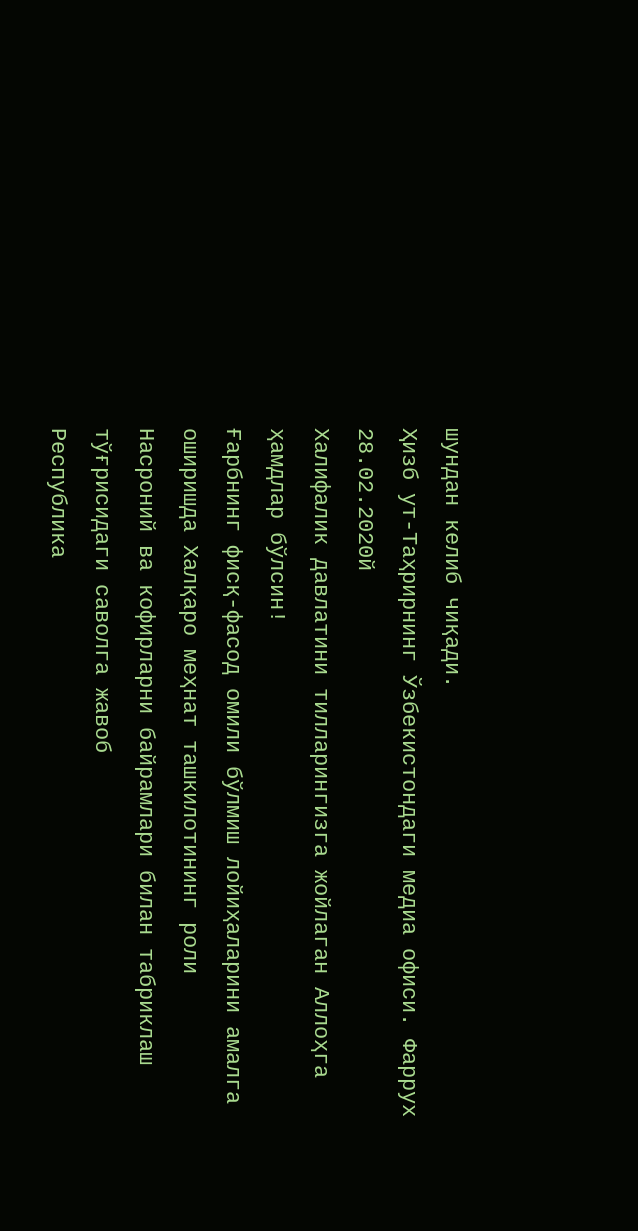шундан келиб чиқади.
Ҳизб ут-Таҳрирнинг Ўзбекистондаги медиа офиси. Фаррух
28.02.2020й
Халифалик давлатини тилларингизга жойлаган Аллоҳга ҳамдлар бўлсин!
Ғарбнинг фисқ-фасод омили бўлмиш лойиҳаларини амалга оширишда Халқаро меҳнат ташкилотининг роли
Насроний ва кофирларни байрамлари билан табриклаш тўғрисидаги саволга жавоб
Республика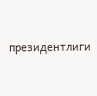президентлиги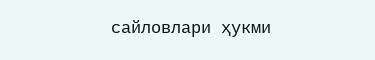сайловлари ҳукми